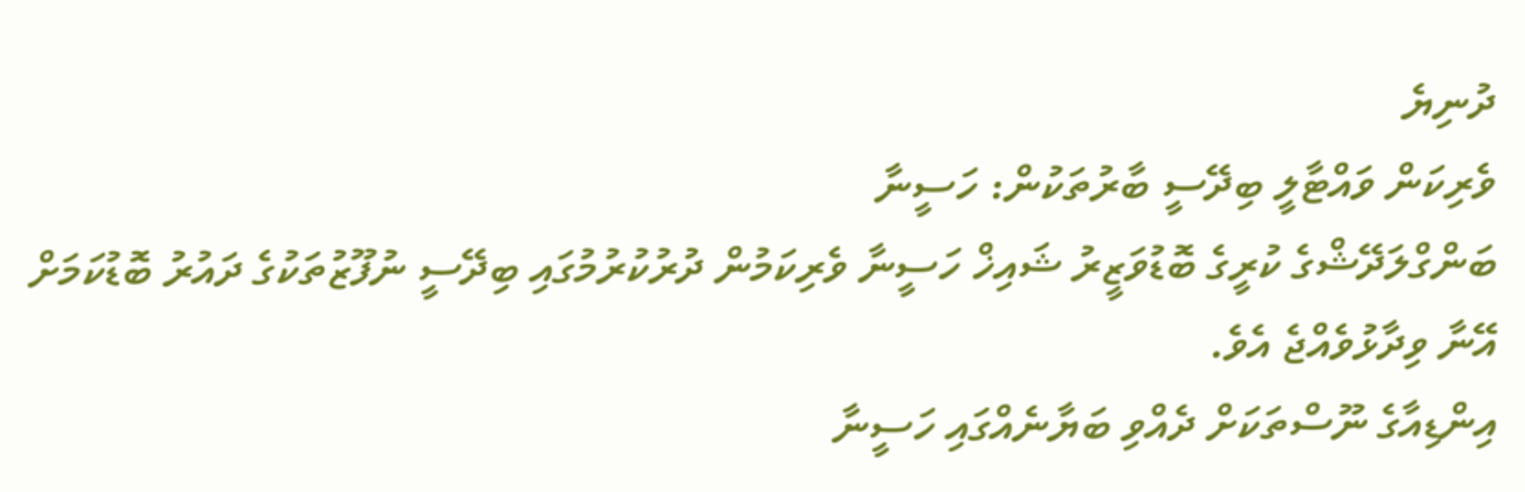ދުނިޔެ
ވެރިކަން ވައްޓާލީ ބިދޭސީ ބާރުތަކުން: ހަސީނާ
ބަންގްލަދޭޝްގެ ކުރީގެ ބޮޑުވަޒީރު ޝައިޚް ހަސީނާ ވެރިކަމުން ދުރުކުރުމުގައި ބިދޭސީ ނުފޫޒުތަކުގެ ދައުރު ބޮޑުކަމަށް އޭނާ ވިދާޅުވެއްޖެ އެވެ.
އިންޑިއާގެ ނޫސްތަކަށް ދެއްވި ބަޔާނެއްގައި ހަސީނާ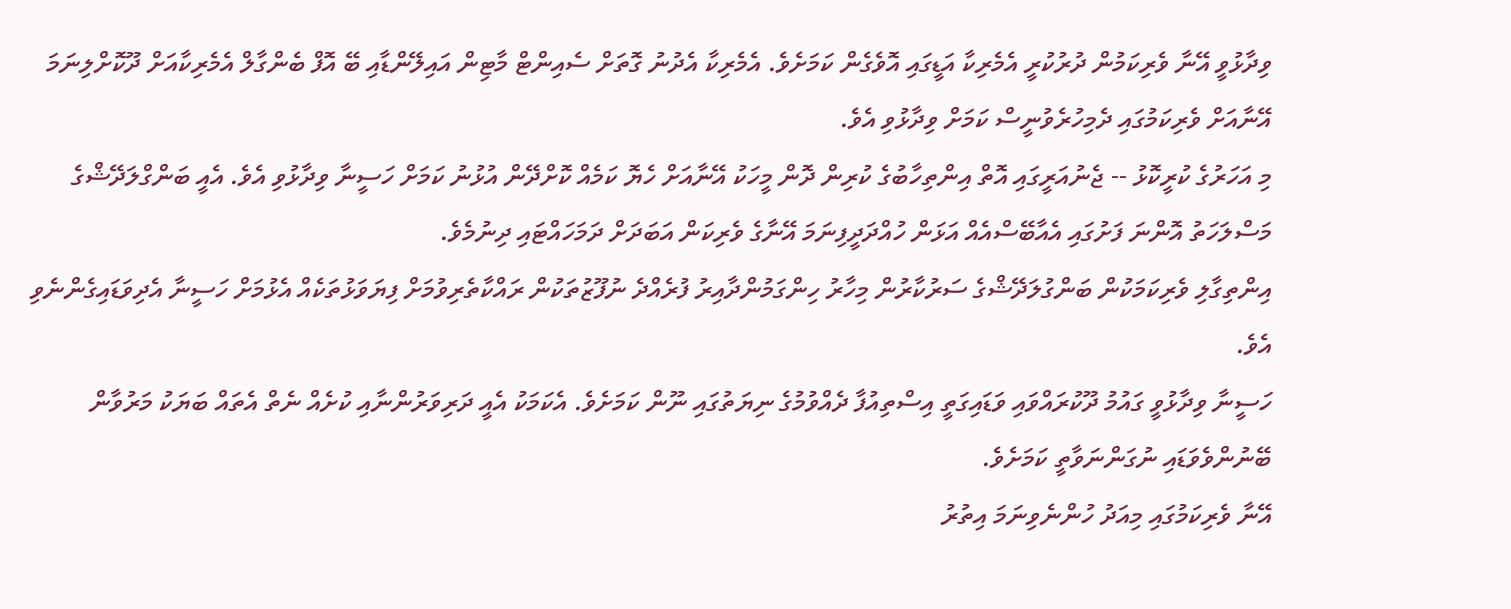ވިދާޅުވީ އޭނާ ވެރިކަމުން ދުރުކުރީ އެމެރިކާ އަޑީގައި އޮވެގެން ކަމަށެވެ. އެމެރިކާ އެދުނު ގޮތަށް ސެއިންޓް މާޓިން އައިލޭންޑާއި ބޭ އޮފް ބެންގާލް އެމެރިކާއަށް ދޫކޮށްލިނަމަ އޭނާއަށް ވެރިކަމުގައި ދެމިހުރެވުނީސް ކަމަށް ވިދާޅުވި އެވެ.
މި އަހަރުގެ ކުރީކޮޅު -- ޖެނުއަރީގައި އޮތް އިންތިހާބުގެ ކުރިން ދޮން މީހަކު އޭނާއަށް ހެޔޮ ކަމެއް ކޮށްދޭން އުޅުނު ކަމަށް ހަސީނާ ވިދާޅުވި އެވެ. އެއީ ބަންގްލަދޭޝްގެ މަސްލަހަތު އޮންނަ ފަށުގައި އެއާބޭސްއެއް އަޅަން ހުއްދަދީފިނަމަ އޭނާގެ ވެރިކަން އަބަދަށް ދަމަހައްޓައި ދިނުމެވެ.
އިންތިގާލި ވެރިކަމަކުން ބަންގުލަދޭޝްގެ ސަރުކާރުން މިހާރު ހިންގަމުންދާއިރު ފުރެއްދެ ނުފޫޒުތަކުން ރައްކާތެރިވުމަށް ފިޔަވަޅުތަކެއް އެޅުމަށް ހަސީނާ އެދިވަޑައިގެންނެވި އެވެ.
ހަސީނާ ވިދާޅުވީ ގައުމު ދޫކުރައްވައި ވަޑައިގަތީ އިސްތިއުފާ ދެއްވުމުގެ ނިޔަތުގައި ނޫން ކަމަށެވެ. އެކަމަކު އެއީ ދަރިވަރުންނާއި ކުށެއް ނެތް އެތައް ބަޔަކު މަރުވާން ބޭނުންވެވަޑައި ނުގަންނަވާތީ ކަމަށެވެ.
އޭނާ ވެރިކަމުގައި މިއަދު ހުންނެވިނަމަ އިތުރު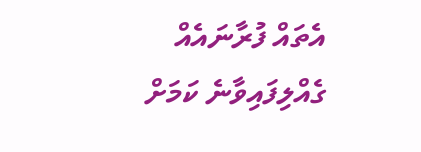އެތައް ފުރާނައެއް ގެއްލިފައިވާނެ ކަމަށް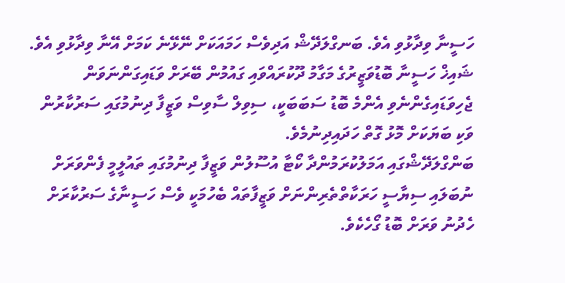ހަސީނާ ވިދާޅުވި އެވެ. ބަނގްލަދޭޝް އަދިވެސް ހަމައަކަށް ނޭޅޭނެ ކަމަށް އޭނާ ވިދާޅުވި އެވެ.
ޝައިޚް ހަސީނާ ބޮޑުވަޒީރުގެ މަގާމު ދޫކުރައްވައި ގައުމުން ބޭރަށް ވަޑައިގަންނަވަން ޖެހިވަޑައިގެންނެވި އެންމެ ބޮޑު ސަބަބަކީ، ސިވިލް ސާވިސް ވަޒީފާ ދިނުމުގައި ސަރުކާރުން ވަކި ބަޔަކަށް މޮޅު ގޮތް ހަދައިދިނުމެވެ.
ބަންގްލަދޭޝްގައި އަމަލުކުރަމުންދާ ކޯޓާ އުސޫލުން ވަޒީފާ ދިނުމުގައި ތައުލީމީ ފެންވަރަށް ނުބަލައި ސިޔާސީ ހަރަކާތްތެރިންނަށް ވަޒީފާތައް ބެހުމަކީ ވެސް ހަސީނާގެ ސަރުކާރަށް ހެދުނު ވަރަށް ބޮޑު ގޯހެކެވެ.